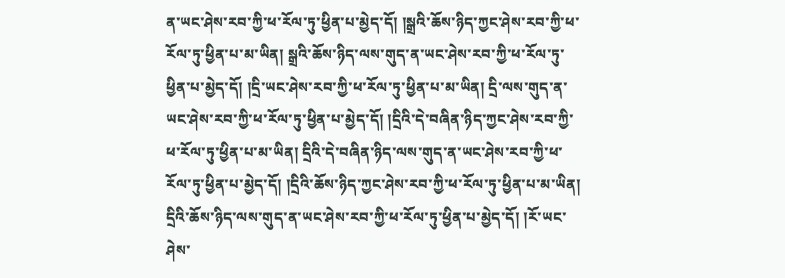ན་ཡང་ཤེས་རབ་ཀྱི་ཕ་རོལ་ཏུ་ཕྱིན་པ་མྱེད་དོ། །སྒྲའི་ཆོས་ཉིད་ཀྱང་ཤེས་རབ་ཀྱི་ཕ་རོལ་ཏུ་ཕྱིན་པ་མ་ཡིན། སྒྲའི་ཆོས་ཉིད་ལས་གུད་ན་ཡང་ཤེས་རབ་ཀྱི་ཕ་རོལ་ཏུ་ཕྱིན་པ་མྱེད་དོ། །དྲི་ཡང་ཤེས་རབ་ཀྱི་ཕ་རོལ་ཏུ་ཕྱིན་པ་མ་ཡིན། དྲི་ལས་གུད་ན་ཡང་ཤེས་རབ་ཀྱི་ཕ་རོལ་ཏུ་ཕྱིན་པ་མྱེད་དོ། །དྲིའི་དེ་བཞིན་ཉིད་ཀྱང་ཤེས་རབ་ཀྱི་ཕ་རོལ་ཏུ་ཕྱིན་པ་མ་ཡིན། དྲིའི་དེ་བཞིན་ཉིད་ལས་གུད་ན་ཡང་ཤེས་རབ་ཀྱི་ཕ་རོལ་ཏུ་ཕྱིན་པ་མྱེད་དོ། །དྲིའི་ཆོས་ཉིད་ཀྱང་ཤེས་རབ་ཀྱི་ཕ་རོལ་ཏུ་ཕྱིན་པ་མ་ཡིན། དྲིའི་ཆོས་ཉིད་ལས་གུད་ན་ཡང་ཤེས་རབ་ཀྱི་ཕ་རོལ་ཏུ་ཕྱིན་པ་མྱེད་དོ། །རོ་ཡང་ཤེས་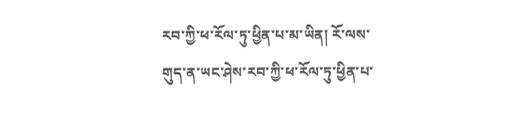རབ་ཀྱི་ཕ་རོལ་ཏུ་ཕྱིན་པ་མ་ཡིན། རོ་ལས་གུད་ན་ཡང་ཤེས་རབ་ཀྱི་ཕ་རོལ་ཏུ་ཕྱིན་པ་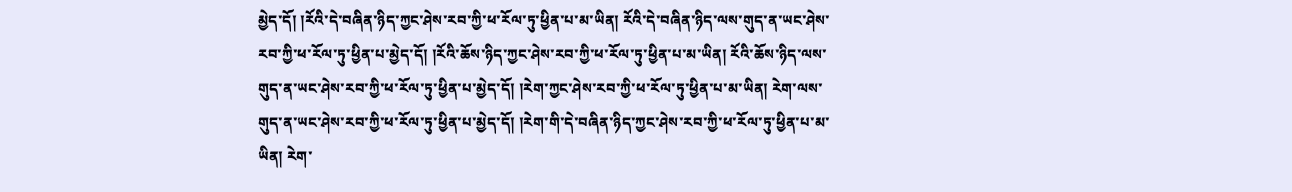མྱེད་དོ། །རོའི་དེ་བཞིན་ཉིད་ཀྱང་ཤེས་རབ་ཀྱི་ཕ་རོལ་ཏུ་ཕྱིན་པ་མ་ཡིན། རོའི་དེ་བཞིན་ཉིད་ལས་གུད་ན་ཡང་ཤེས་རབ་ཀྱི་ཕ་རོལ་ཏུ་ཕྱིན་པ་མྱེད་དོ། །རོའི་ཆོས་ཉིད་ཀྱང་ཤེས་རབ་ཀྱི་ཕ་རོལ་ཏུ་ཕྱིན་པ་མ་ཡིན། རོའི་ཆོས་ཉིད་ལས་གུད་ན་ཡང་ཤེས་རབ་ཀྱི་ཕ་རོལ་ཏུ་ཕྱིན་པ་མྱེད་དོ། །རེག་ཀྱང་ཤེས་རབ་ཀྱི་ཕ་རོལ་ཏུ་ཕྱིན་པ་མ་ཡིན། རེག་ལས་གུད་ན་ཡང་ཤེས་རབ་ཀྱི་ཕ་རོལ་ཏུ་ཕྱིན་པ་མྱེད་དོ། །རེག་གི་དེ་བཞིན་ཉིད་ཀྱང་ཤེས་རབ་ཀྱི་ཕ་རོལ་ཏུ་ཕྱིན་པ་མ་ཡིན། རེག་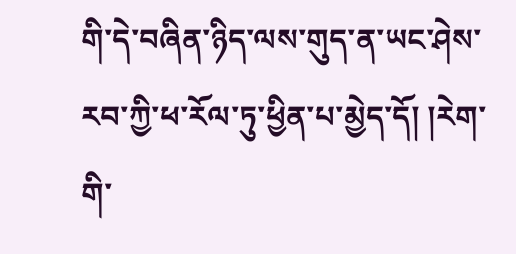གི་དེ་བཞིན་ཉིད་ལས་གུད་ན་ཡང་ཤེས་རབ་ཀྱི་ཕ་རོལ་ཏུ་ཕྱིན་པ་མྱེད་དོ། །རེག་གི་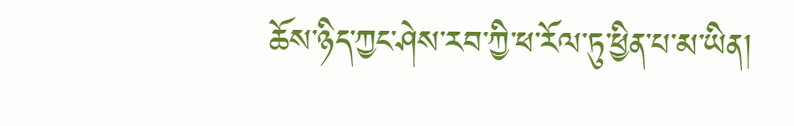ཆོས་ཉིད་ཀྱང་ཤེས་རབ་ཀྱི་ཕ་རོལ་ཏུ་ཕྱིན་པ་མ་ཡིན།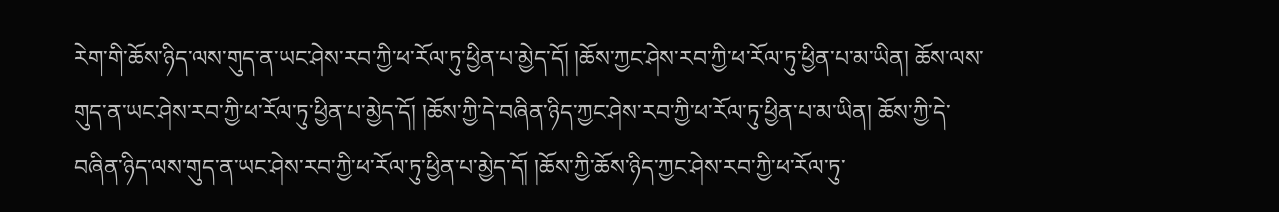རེག་གི་ཆོས་ཉིད་ལས་གུད་ན་ཡང་ཤེས་རབ་ཀྱི་ཕ་རོལ་ཏུ་ཕྱིན་པ་མྱེད་དོ། །ཆོས་ཀྱང་ཤེས་རབ་ཀྱི་ཕ་རོལ་ཏུ་ཕྱིན་པ་མ་ཡིན། ཆོས་ལས་གུད་ན་ཡང་ཤེས་རབ་ཀྱི་ཕ་རོལ་ཏུ་ཕྱིན་པ་མྱེད་དོ། །ཆོས་ཀྱི་དེ་བཞིན་ཉིད་ཀྱང་ཤེས་རབ་ཀྱི་ཕ་རོལ་ཏུ་ཕྱིན་པ་མ་ཡིན། ཆོས་ཀྱི་དེ་བཞིན་ཉིད་ལས་གུད་ན་ཡང་ཤེས་རབ་ཀྱི་ཕ་རོལ་ཏུ་ཕྱིན་པ་མྱེད་དོ། །ཆོས་ཀྱི་ཆོས་ཉིད་ཀྱང་ཤེས་རབ་ཀྱི་ཕ་རོལ་ཏུ་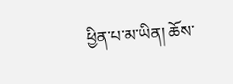ཕྱིན་པ་མ་ཡིན། ཆོས་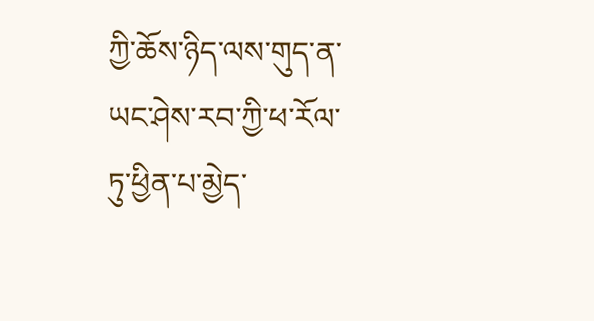ཀྱི་ཆོས་ཉིད་ལས་གུད་ན་ཡང་ཤེས་རབ་ཀྱི་ཕ་རོལ་ཏུ་ཕྱིན་པ་མྱེད་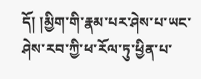དོ། །མྱིག་གི་རྣམ་པར་ཤེས་པ་ཡང་ཤེས་རབ་ཀྱི་ཕ་རོལ་ཏུ་ཕྱིན་པ་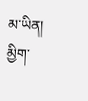མ་ཡིན། མྱིག་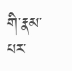གི་རྣམ་པར་